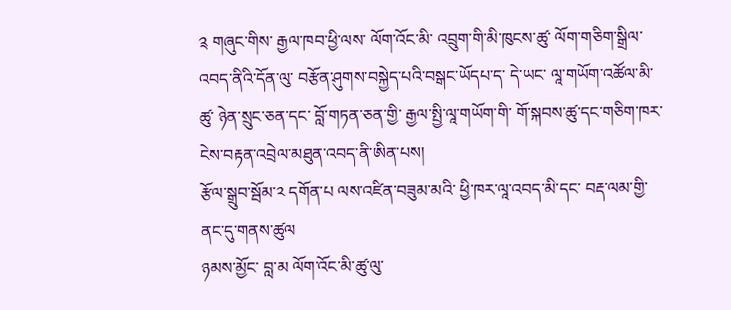༉ གཞུང་གིས་ རྒྱལ་ཁབ་ཕྱི་ལས་ ལོག་འོང་མི་ འབྲུག་གི་མི་ཁུངས་ཚུ་ ལོག་གཅིག་སྒྲིལ་འབད་ནིའི་དོན་ལུ་ བརྩོན་ཤུགས་བསྐྱེད་པའི་བསྒང་ཡོདཔ་ད་ དེ་ཡང་ ལཱ་གཡོག་འཚོལ་མི་ཚུ་ ཉེན་སྲུང་ཅན་དང་ བློ་གཏན་ཅན་གྱི་ རྒྱལ་སྤྱི་ལཱ་གཡོག་གི་ གོ་སྐབས་ཚུ་དང་གཅིག་ཁར་ ངེས་བརྟན་འབྲེལ་མཐུན་འབད་ནི་ཨིན་པས།
རྩོལ་སྒྲུབ་སྦོམ་༢ དགོན་པ ལས་འཛིན་བཟུམ་མའི་ ཕྱི་ཁར་ལཱ་འབད་མི་དང་ བརྡ་ལམ་གྱི་ནང་དུ་གནས་ཚུལ
ཉམས་མྱོང་ བླ་མ ལོག་འོང་མི་ཚུ་ལུ་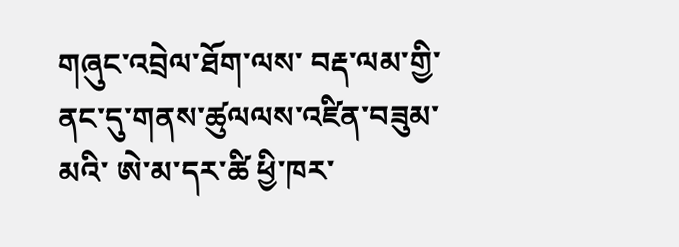གཞུང་འབྲེལ་ཐོག་ལས་ བརྡ་ལམ་གྱི་ནང་དུ་གནས་ཚུལལས་འཛིན་བཟུམ་མའི་ ཨེ་མ་དར་ཚི ཕྱི་ཁར་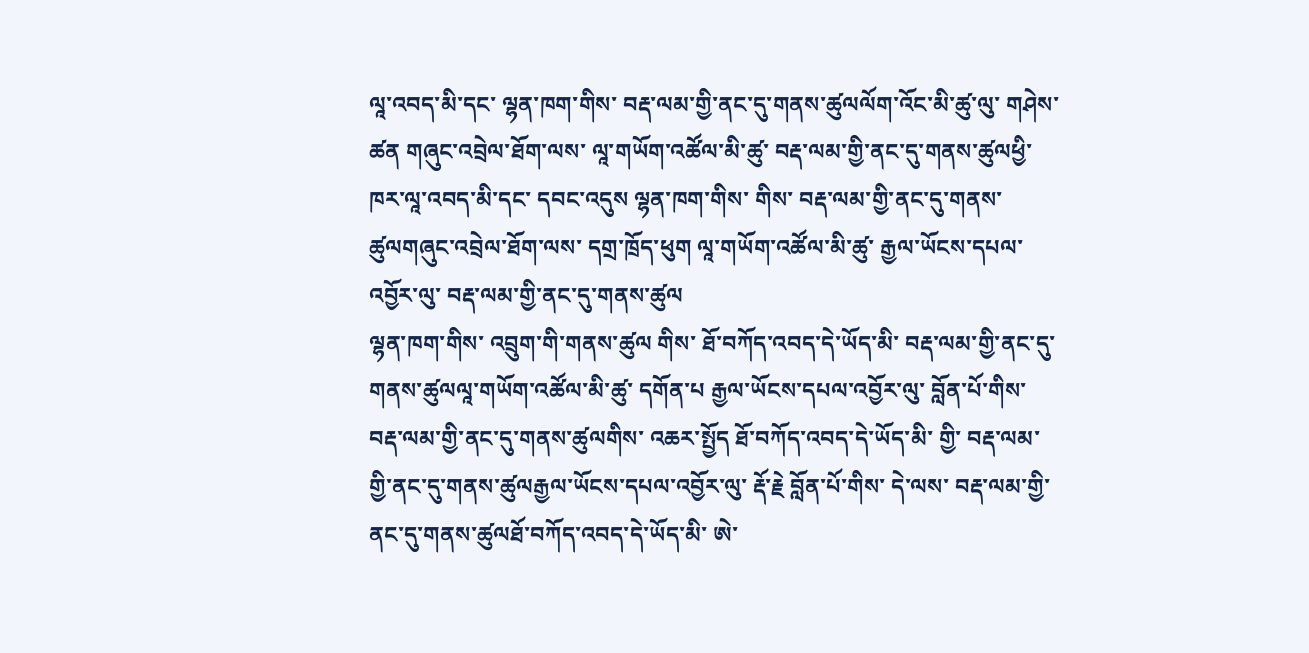ལཱ་འབད་མི་དང་ ལྷན་ཁག་གིས་ བརྡ་ལམ་གྱི་ནང་དུ་གནས་ཚུལལོག་འོང་མི་ཚུ་ལུ་ གཤེས་ཚན གཞུང་འབྲེལ་ཐོག་ལས་ ལཱ་གཡོག་འཚོལ་མི་ཚུ་ བརྡ་ལམ་གྱི་ནང་དུ་གནས་ཚུལཕྱི་ཁར་ལཱ་འབད་མི་དང་ དབང་འདུས ལྷན་ཁག་གིས་ གིས་ བརྡ་ལམ་གྱི་ནང་དུ་གནས་ཚུལགཞུང་འབྲེལ་ཐོག་ལས་ དགྲ་ཁྲོད་ཕུག ལཱ་གཡོག་འཚོལ་མི་ཚུ་ རྒྱལ་ཡོངས་དཔལ་འབྱོར་ལུ་ བརྡ་ལམ་གྱི་ནང་དུ་གནས་ཚུལ
ལྷན་ཁག་གིས་ འབྲུག་གི་གནས་ཚུལ གིས་ ཐོ་བཀོད་འབད་དེ་ཡོད་མི་ བརྡ་ལམ་གྱི་ནང་དུ་གནས་ཚུལལཱ་གཡོག་འཚོལ་མི་ཚུ་ དགོན་པ རྒྱལ་ཡོངས་དཔལ་འབྱོར་ལུ་ བློན་པོ་གིས་ བརྡ་ལམ་གྱི་ནང་དུ་གནས་ཚུལགིས་ འཆར་སྤྱོད ཐོ་བཀོད་འབད་དེ་ཡོད་མི་ གྱི་ བརྡ་ལམ་གྱི་ནང་དུ་གནས་ཚུལརྒྱལ་ཡོངས་དཔལ་འབྱོར་ལུ་ རྡོ་རྗེ བློན་པོ་གིས་ དེ་ལས་ བརྡ་ལམ་གྱི་ནང་དུ་གནས་ཚུལཐོ་བཀོད་འབད་དེ་ཡོད་མི་ ཨེ་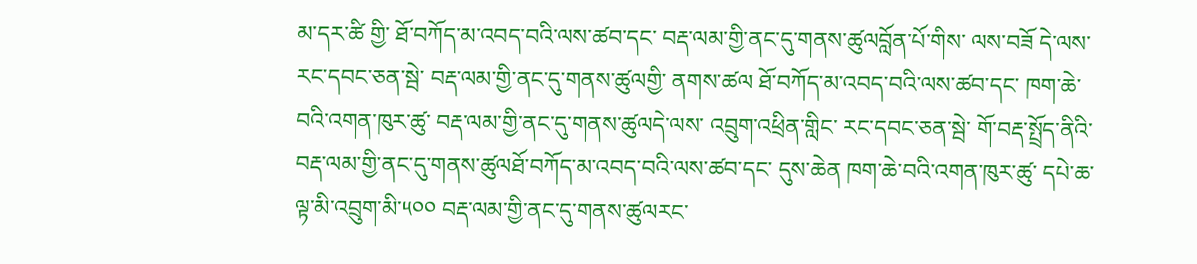མ་དར་ཚི གྱི་ ཐོ་བཀོད་མ་འབད་བའི་ལས་ཚབ་དང་ བརྡ་ལམ་གྱི་ནང་དུ་གནས་ཚུལབློན་པོ་གིས་ ལས་བཟོ དེ་ལས་ རང་དབང་ཅན་སྦེ་ བརྡ་ལམ་གྱི་ནང་དུ་གནས་ཚུལགྱི་ ནགས་ཚལ ཐོ་བཀོད་མ་འབད་བའི་ལས་ཚབ་དང་ ཁག་ཆེ་བའི་འགན་ཁུར་ཚུ་ བརྡ་ལམ་གྱི་ནང་དུ་གནས་ཚུལདེ་ལས་ འབྲུག་འཕྲིན་གླིང་ རང་དབང་ཅན་སྦེ་ གོ་བརྡ་སྤྲོད་ནིའི་ བརྡ་ལམ་གྱི་ནང་དུ་གནས་ཚུལཐོ་བཀོད་མ་འབད་བའི་ལས་ཚབ་དང་ དུས་ཆེན ཁག་ཆེ་བའི་འགན་ཁུར་ཚུ་ དཔེ་ཆ་ལྟ་མི་འབྲུག་མི་༥༠༠ བརྡ་ལམ་གྱི་ནང་དུ་གནས་ཚུལརང་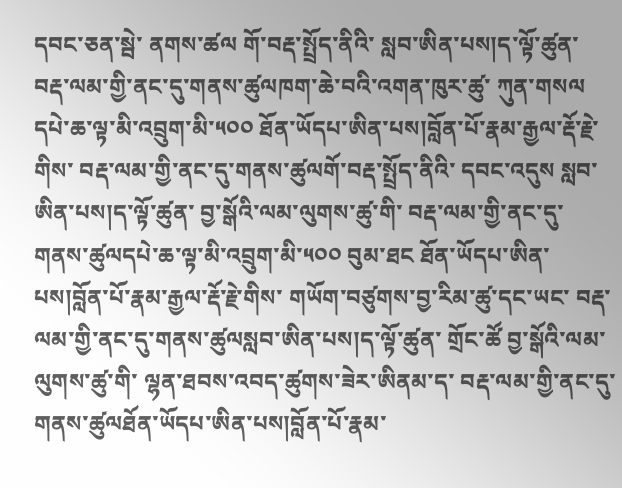དབང་ཅན་སྦེ་ ནགས་ཚལ གོ་བརྡ་སྤྲོད་ནིའི་ སླབ་ཨིན་པས།ད་ལྟོ་ཚུན་ བརྡ་ལམ་གྱི་ནང་དུ་གནས་ཚུལཁག་ཆེ་བའི་འགན་ཁུར་ཚུ་ ཀུན་གསལ དཔེ་ཆ་ལྟ་མི་འབྲུག་མི་༥༠༠ ཐོན་ཡོདཔ་ཨིན་པས།བློན་པོ་རྣམ་རྒྱལ་རྡོ་རྗེ་གིས་ བརྡ་ལམ་གྱི་ནང་དུ་གནས་ཚུལགོ་བརྡ་སྤྲོད་ནིའི་ དབང་འདུས སླབ་ཨིན་པས།ད་ལྟོ་ཚུན་ བྱ་སྒོའི་ལམ་ལུགས་ཚུ་གི་ བརྡ་ལམ་གྱི་ནང་དུ་གནས་ཚུལདཔེ་ཆ་ལྟ་མི་འབྲུག་མི་༥༠༠ བུམ་ཐང ཐོན་ཡོདཔ་ཨིན་པས།བློན་པོ་རྣམ་རྒྱལ་རྡོ་རྗེ་གིས་ གཡོག་བཙུགས་བྱ་རིམ་ཚུ་དང་ཡང་ བརྡ་ལམ་གྱི་ནང་དུ་གནས་ཚུལསླབ་ཨིན་པས།ད་ལྟོ་ཚུན་ གྲོང་ཚོ བྱ་སྒོའི་ལམ་ལུགས་ཚུ་གི་ ལྷན་ཐབས་འབད་ཚུགས་ཟེར་ཨིནམ་ད་ བརྡ་ལམ་གྱི་ནང་དུ་གནས་ཚུལཐོན་ཡོདཔ་ཨིན་པས།བློན་པོ་རྣམ་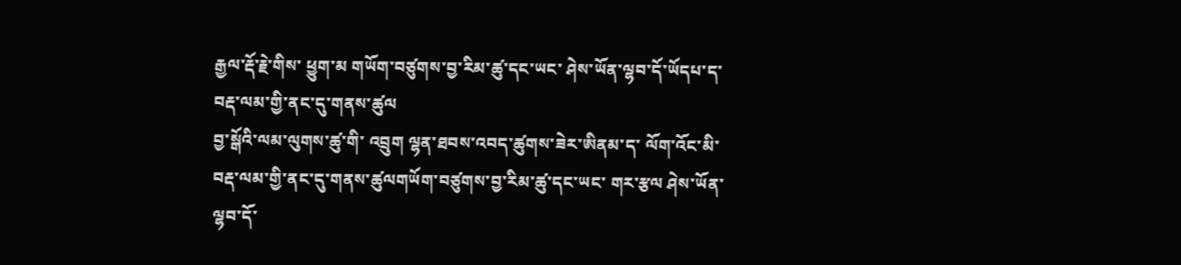རྒྱལ་རྡོ་རྗེ་གིས་ ཕྱུག་མ གཡོག་བཙུགས་བྱ་རིམ་ཚུ་དང་ཡང་ ཤེས་ཡོན་ལྷབ་དོ་ཡོདཔ་ད་ བརྡ་ལམ་གྱི་ནང་དུ་གནས་ཚུལ
བྱ་སྒོའི་ལམ་ལུགས་ཚུ་གི་ འབྲུག ལྷན་ཐབས་འབད་ཚུགས་ཟེར་ཨིནམ་ད་ ལོག་འོང་མི་ བརྡ་ལམ་གྱི་ནང་དུ་གནས་ཚུལགཡོག་བཙུགས་བྱ་རིམ་ཚུ་དང་ཡང་ གར་རྩལ ཤེས་ཡོན་ལྷབ་དོ་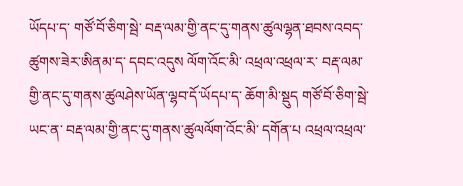ཡོདཔ་ད་ གཙོ་བོ་ཅིག་སྦེ་ བརྡ་ལམ་གྱི་ནང་དུ་གནས་ཚུལལྷན་ཐབས་འབད་ཚུགས་ཟེར་ཨིནམ་ད་ དབང་འདུས ལོག་འོང་མི་ འཕྲལ་འཕྲལ་ར་ བརྡ་ལམ་གྱི་ནང་དུ་གནས་ཚུལཤེས་ཡོན་ལྷབ་དོ་ཡོདཔ་ད་ ཆོག་མི་སྡུད གཙོ་བོ་ཅིག་སྦེ་ ཡང་ན་ བརྡ་ལམ་གྱི་ནང་དུ་གནས་ཚུལལོག་འོང་མི་ དགོན་པ འཕྲལ་འཕྲལ་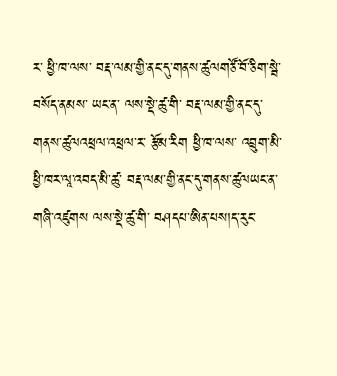ར་ ཕྱི་ཁ་ལས་ བརྡ་ལམ་གྱི་ནང་དུ་གནས་ཚུལགཙོ་བོ་ཅིག་སྦེ་ བསོད་ནམས་ ཡང་ན་ ལས་སྡེ་ཚུ་གི་ བརྡ་ལམ་གྱི་ནང་དུ་གནས་ཚུལའཕྲལ་འཕྲལ་ར་ རྩོམ་རིག ཕྱི་ཁ་ལས་ འབྲུག་མི་ཕྱི་ཁར་ལཱ་འབད་མི་ཚུ་ བརྡ་ལམ་གྱི་ནང་དུ་གནས་ཚུལཡང་ན་ གཞི་འཛུགས ལས་སྡེ་ཚུ་གི་ བཤདཔ་ཨིན་པས།ད་རུང་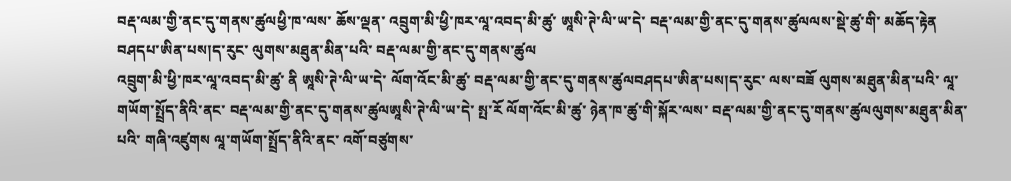བརྡ་ལམ་གྱི་ནང་དུ་གནས་ཚུལཕྱི་ཁ་ལས་ ཆོས་ལྡན་ འབྲུག་མི་ཕྱི་ཁར་ལཱ་འབད་མི་ཚུ་ ཨཱསི་ཊེ་ལི་ཡ་དེ་ བརྡ་ལམ་གྱི་ནང་དུ་གནས་ཚུལལས་སྡེ་ཚུ་གི་ མཆོད་རྟེན བཤདཔ་ཨིན་པས།ད་རུང་ ལུགས་མཐུན་མིན་པའི་ བརྡ་ལམ་གྱི་ནང་དུ་གནས་ཚུལ
འབྲུག་མི་ཕྱི་ཁར་ལཱ་འབད་མི་ཚུ་ ནི ཨཱསི་ཊེ་ལི་ཡ་དེ་ ལོག་འོང་མི་ཚུ་ བརྡ་ལམ་གྱི་ནང་དུ་གནས་ཚུལབཤདཔ་ཨིན་པས།ད་རུང་ ལས་བཟོ ལུགས་མཐུན་མིན་པའི་ ལཱ་གཡོག་སྤྲོད་ནིའི་ནང་ བརྡ་ལམ་གྱི་ནང་དུ་གནས་ཚུལཨཱསི་ཊེ་ལི་ཡ་དེ་ སྤ་རོ ལོག་འོང་མི་ཚུ་ ཉེན་ཁ་ཚུ་གི་སྐོར་ལས་ བརྡ་ལམ་གྱི་ནང་དུ་གནས་ཚུལལུགས་མཐུན་མིན་པའི་ གཞི་འཛུགས ལཱ་གཡོག་སྤྲོད་ནིའི་ནང་ འགོ་བཙུགས་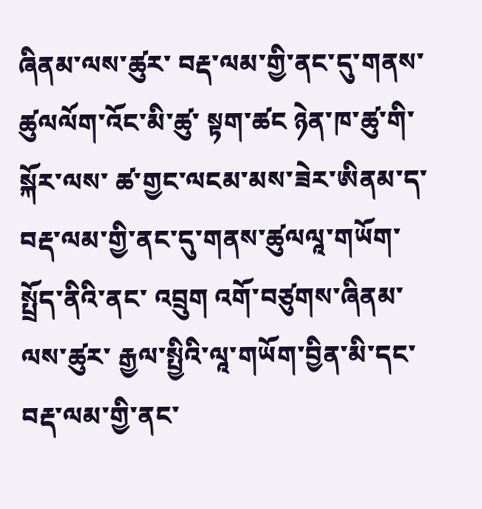ཞིནམ་ལས་ཚུར་ བརྡ་ལམ་གྱི་ནང་དུ་གནས་ཚུལལོག་འོང་མི་ཚུ་ སྟག་ཚང ཉེན་ཁ་ཚུ་གི་སྐོར་ལས་ ཚ་གྱང་ལངམ་མས་ཟེར་ཨིནམ་ད་ བརྡ་ལམ་གྱི་ནང་དུ་གནས་ཚུལལཱ་གཡོག་སྤྲོད་ནིའི་ནང་ འབྲུག འགོ་བཙུགས་ཞིནམ་ལས་ཚུར་ རྒྱལ་སྤྱིའི་ལཱ་གཡོག་བྱིན་མི་དང་ བརྡ་ལམ་གྱི་ནང་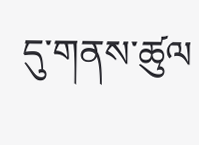དུ་གནས་ཚུལ